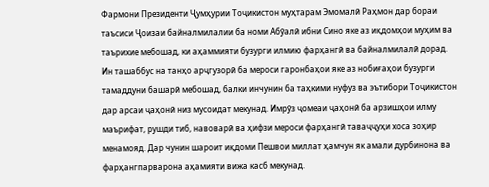Фармони Президенти Ҷумҳурии Тоҷикистон муҳтарам Эмомалӣ Раҳмон дар бораи таъсиси Ҷоизаи байналмилалии ба номи Абӯалӣ ибни Сино яке аз иқдомҳои муҳим ва таърихие мебошад, ки аҳаммияти бузурги илмию фарҳангӣ ва байналмилалӣ дорад. Ин ташаббус на танҳо арҷгузорӣ ба мероси гаронбаҳои яке аз нобиғаҳои бузурги тамаддуни башарӣ мебошад, балки инчунин ба таҳкими нуфуз ва эътибори Тоҷикистон дар арсаи ҷаҳонӣ низ мусоидат мекунад. Имрӯз ҷомеаи ҷаҳонӣ ба арзишҳои илму маърифат, рушди тиб, навоварӣ ва ҳифзи мероси фарҳангӣ таваҷҷуҳи хоса зоҳир менамояд. Дар чунин шароит иқдоми Пешвои миллат ҳамчун як амали дурбинона ва фарҳангпарварона аҳамияти вижа касб мекунад.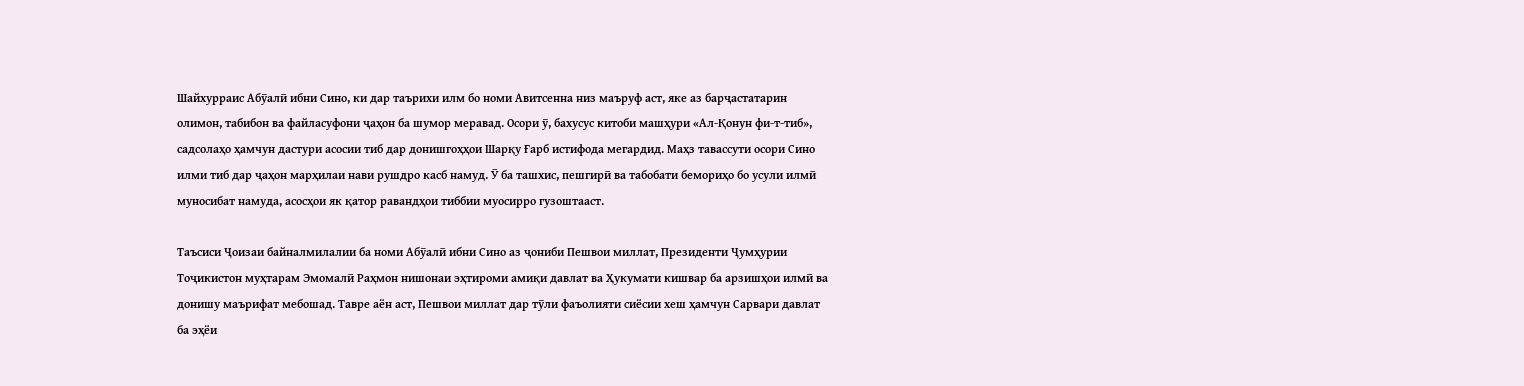Шайхурраис Абӯалӣ ибни Сино, ки дар таърихи илм бо номи Авитсенна низ маъруф аст, яке аз барҷастатарин олимон, табибон ва файласуфони ҷаҳон ба шумор меравад. Осори ӯ, бахусус китоби машҳури «Ал-Қонун фи-т-тиб», садсолаҳо ҳамчун дастури асосии тиб дар донишгоҳҳои Шарқу Ғарб истифода мегардид. Маҳз тавассути осори Сино илми тиб дар ҷаҳон марҳилаи нави рушдро касб намуд. Ӯ ба ташхис, пешгирӣ ва табобати бемориҳо бо усули илмӣ муносибат намуда, асосҳои як қатор равандҳои тиббии муосирро гузоштааст.

Таъсиси Ҷоизаи байналмилалии ба номи Абӯалӣ ибни Сино аз ҷониби Пешвои миллат, Президенти Ҷумҳурии Тоҷикистон муҳтарам Эмомалӣ Раҳмон нишонаи эҳтироми амиқи давлат ва Ҳукумати кишвар ба арзишҳои илмӣ ва донишу маърифат мебошад. Тавре аён аст, Пешвои миллат дар тӯли фаъолияти сиёсии хеш ҳамчун Сарвари давлат ба эҳёи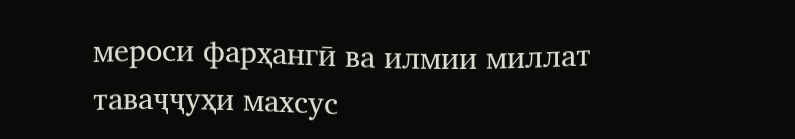мероси фарҳангӣ ва илмии миллат таваҷҷуҳи махсус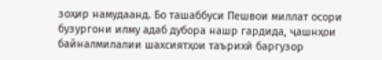зоҳир намудаанд. Бо ташаббуси Пешвои миллат осори бузургони илму адаб дубора нашр гардида, ҷашнҳои байналмилалии шахсиятҳои таърихӣ баргузор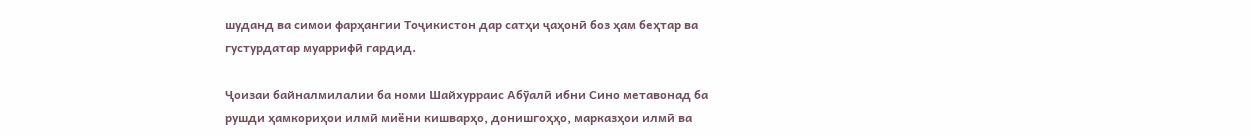шуданд ва симои фарҳангии Тоҷикистон дар сатҳи ҷаҳонӣ боз ҳам беҳтар ва густурдатар муаррифӣ гардид.

Ҷоизаи байналмилалии ба номи Шайхурраис Абӯалӣ ибни Сино метавонад ба рушди ҳамкориҳои илмӣ миёни кишварҳо, донишгоҳҳо, марказҳои илмӣ ва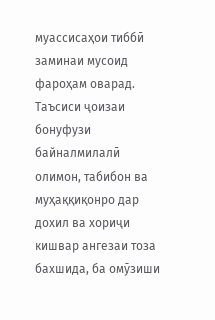муассисаҳои тиббӣ заминаи мусоид фароҳам оварад. Таъсиси ҷоизаи бонуфузи байналмилалӣ олимон, табибон ва муҳаққиқонро дар дохил ва хориҷи кишвар ангезаи тоза бахшида, ба омӯзиши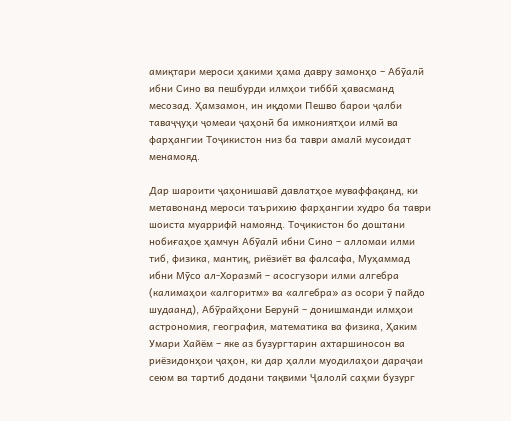амиқтари мероси ҳакими ҳама давру замонҳо – Абӯалӣ ибни Сино ва пешбурди илмҳои тиббӣ ҳавасманд месозад. Ҳамзамон, ин иқдоми Пешво барои ҷалби таваҷҷуҳи ҷомеаи ҷаҳонӣ ба имкониятҳои илмӣ ва фарҳангии Тоҷикистон низ ба таври амалӣ мусоидат менамояд.

Дар шароити ҷаҳонишавӣ давлатҳое муваффақанд, ки метавонанд мероси таърихию фарҳангии худро ба таври шоиста муаррифӣ намоянд. Тоҷикистон бо доштани нобиғаҳое ҳамчун Абӯалӣ ибни Сино – алломаи илми тиб, физика, мантиқ, риёзиёт ва фалсафа, Муҳаммад ибни Мӯсо ал-Хоразмӣ – асосгузори илми алгебра (калимаҳои «алгоритм» ва «алгебра» аз осори ӯ пайдо шудаанд), Абӯрайҳони Берунӣ – донишманди илмҳои астрономия, география, математика ва физика, Ҳаким Умари Хайём – яке аз бузургтарин ахтаршиносон ва риёзидонҳои ҷаҳон, ки дар ҳалли муодилаҳои дараҷаи сеюм ва тартиб додани тақвими Ҷалолӣ саҳми бузург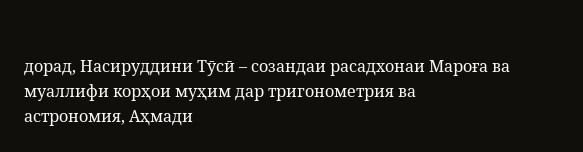дорад, Насируддини Тӯсӣ – созандаи расадхонаи Мароға ва муаллифи корҳои муҳим дар тригонометрия ва астрономия, Аҳмади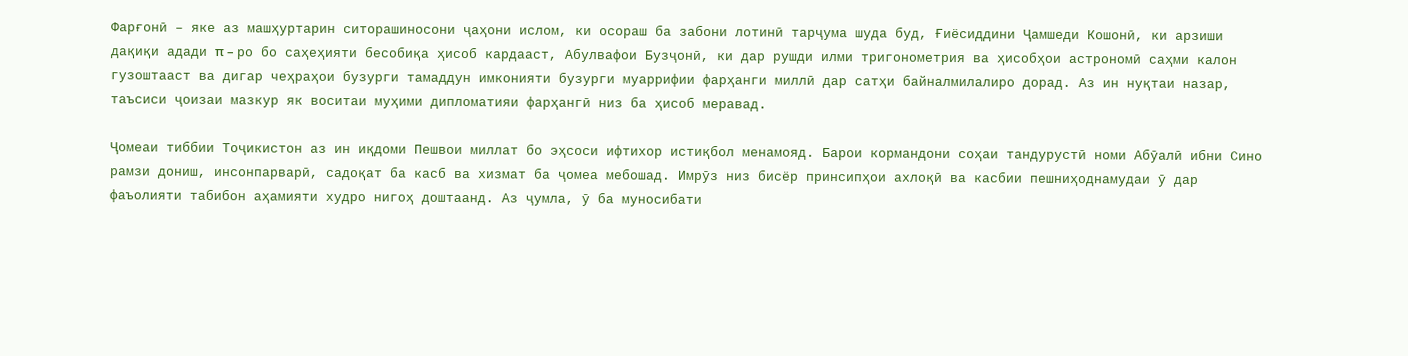Фарғонӣ – яке аз машҳуртарин ситорашиносони ҷаҳони ислом, ки осораш ба забони лотинӣ тарҷума шуда буд, Ғиёсиддини Ҷамшеди Кошонӣ, ки арзиши дақиқи адади π – ро бо саҳеҳияти бесобиқа ҳисоб кардааст, Абулвафои Бузҷонӣ, ки дар рушди илми тригонометрия ва ҳисобҳои астрономӣ саҳми калон гузоштааст ва дигар чеҳраҳои бузурги тамаддун имконияти бузурги муаррифии фарҳанги миллӣ дар сатҳи байналмилалиро дорад. Аз ин нуқтаи назар, таъсиси ҷоизаи мазкур як воситаи муҳими дипломатияи фарҳангӣ низ ба ҳисоб меравад.

Ҷомеаи тиббии Тоҷикистон аз ин иқдоми Пешвои миллат бо эҳсоси ифтихор истиқбол менамояд. Барои кормандони соҳаи тандурустӣ номи Абӯалӣ ибни Сино рамзи дониш, инсонпарварӣ, садоқат ба касб ва хизмат ба ҷомеа мебошад. Имрӯз низ бисёр принсипҳои ахлоқӣ ва касбии пешниҳоднамудаи ӯ дар фаъолияти табибон аҳамияти худро нигоҳ доштаанд. Аз ҷумла, ӯ ба муносибати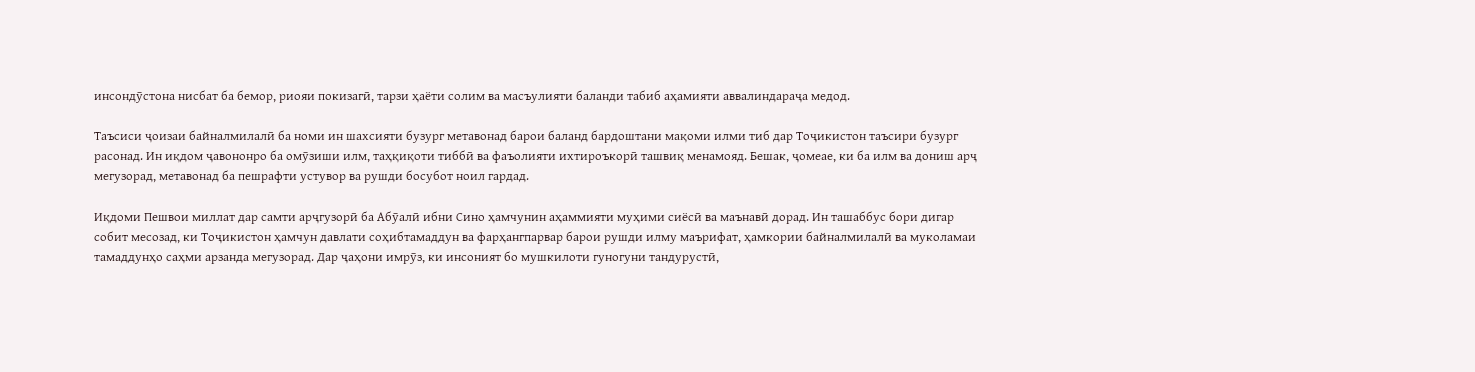инсондӯстона нисбат ба бемор, риояи покизагӣ, тарзи ҳаёти солим ва масъулияти баланди табиб аҳамияти аввалиндараҷа медод.

Таъсиси ҷоизаи байналмилалӣ ба номи ин шахсияти бузург метавонад барои баланд бардоштани мақоми илми тиб дар Тоҷикистон таъсири бузург расонад. Ин иқдом ҷавононро ба омӯзиши илм, таҳқиқоти тиббӣ ва фаъолияти ихтироъкорӣ ташвиқ менамояд. Бешак, ҷомеае, ки ба илм ва дониш арҷ мегузорад, метавонад ба пешрафти устувор ва рушди босубот ноил гардад.

Иқдоми Пешвои миллат дар самти арҷгузорӣ ба Абӯалӣ ибни Сино ҳамчунин аҳаммияти муҳими сиёсӣ ва маънавӣ дорад. Ин ташаббус бори дигар собит месозад, ки Тоҷикистон ҳамчун давлати соҳибтамаддун ва фарҳангпарвар барои рушди илму маърифат, ҳамкории байналмилалӣ ва муколамаи тамаддунҳо саҳми арзанда мегузорад. Дар ҷаҳони имрӯз, ки инсоният бо мушкилоти гуногуни тандурустӣ,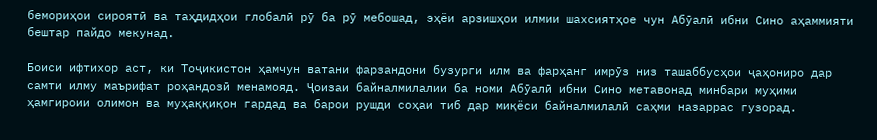бемориҳои сироятӣ ва таҳдидҳои глобалӣ рӯ ба рӯ мебошад, эҳёи арзишҳои илмии шахсиятҳое чун Абӯалӣ ибни Сино аҳаммияти бештар пайдо мекунад.

Боиси ифтихор аст, ки Тоҷикистон ҳамчун ватани фарзандони бузурги илм ва фарҳанг имрӯз низ ташаббусҳои ҷаҳониро дар самти илму маърифат роҳандозӣ менамояд. Ҷоизаи байналмилалии ба номи Абӯалӣ ибни Сино метавонад минбари муҳими ҳамгироии олимон ва муҳаққиқон гардад ва барои рушди соҳаи тиб дар миқёси байналмилалӣ саҳми назаррас гузорад.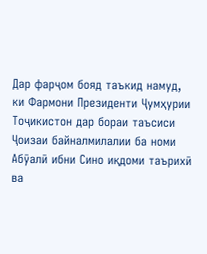Дар фарҷом бояд таъкид намуд, ки Фармони Президенти Ҷумҳурии Тоҷикистон дар бораи таъсиси Ҷоизаи байналмилалии ба номи Абӯалӣ ибни Сино иқдоми таърихӣ ва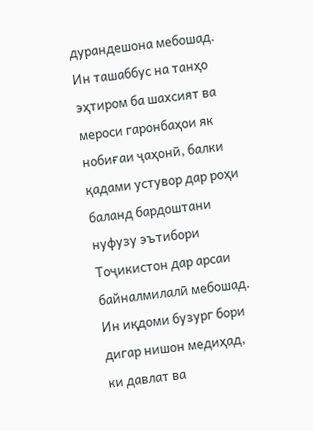дурандешона мебошад. Ин ташаббус на танҳо эҳтиром ба шахсият ва мероси гаронбаҳои як нобиғаи ҷаҳонӣ, балки қадами устувор дар роҳи баланд бардоштани нуфузу эътибори Тоҷикистон дар арсаи байналмилалӣ мебошад. Ин иқдоми бузург бори дигар нишон медиҳад, ки давлат ва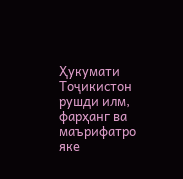Ҳукумати Тоҷикистон рушди илм, фарҳанг ва маърифатро яке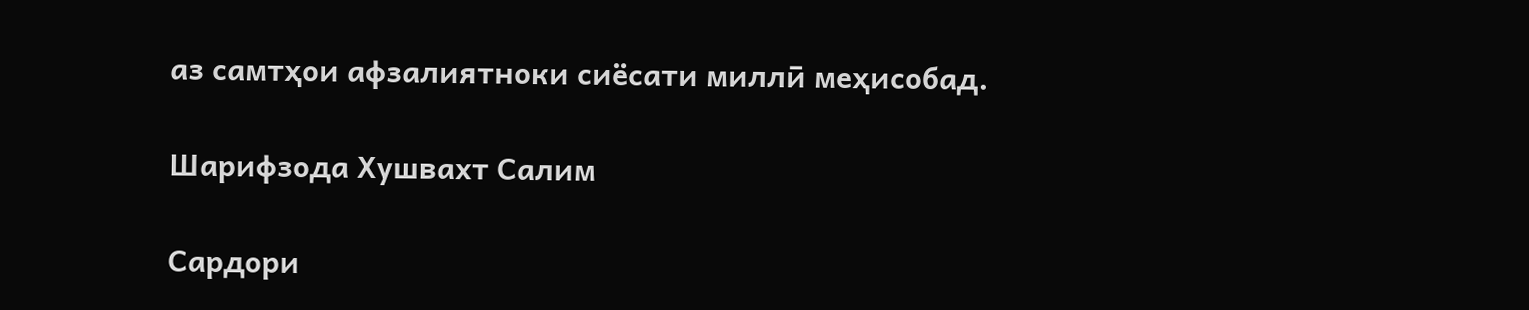аз самтҳои афзалиятноки сиёсати миллӣ меҳисобад.

Шарифзода Хушвахт Салим

Сардори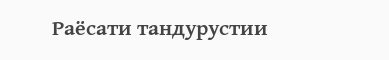Раёсати тандурустии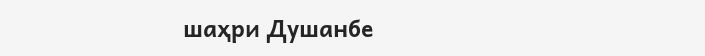шаҳри Душанбе